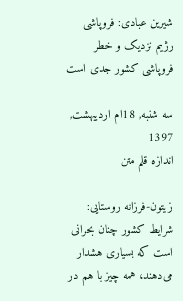شیرین عبادی: فروپاشی رژیم نزدیک و خطر فروپاشی کشور جدی است

سه شنبه, 18ام اردیبهشت, 1397
اندازه قلم متن

زیتون-فرزانه روستایی: شرایط کشور چنان بحرانی است که بسیاری هشدار می‌دهند، همه چیز با هم در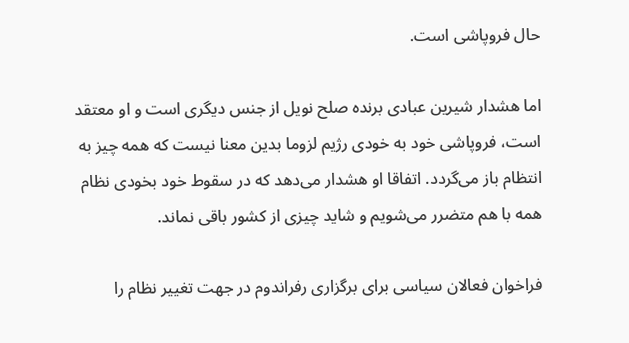حال فروپاشی است.

اما هشدار شیرین عبادی برنده صلح نویل از جنس دیگری است و او معتقد است، فروپاشی خود به خودی رژیم لزوما بدین معنا نیست که همه چیز به انتظام باز می‌گردد. اتفاقا او هشدار می‌دهد که در سقوط خود بخودی نظام همه با هم متضرر می‌شویم و شاید چیزی از کشور باقی نماند.

فراخوان فعالان سیاسی برای برگزاری رفراندوم در جهت تغییر نظام را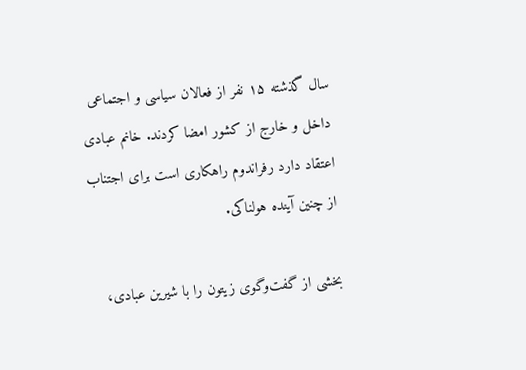سال گذشته ۱۵ نفر از فعالان سیاسی و اجتماعی داخل و خارج از کشور امضا کردند. خانم عبادی اعتقاد دارد رفراندوم راهکاری است برای اجتناب از چنین آینده هولناکی.

بخشی از گفت‌و‌گوی زیتون را با شیرین عبادی،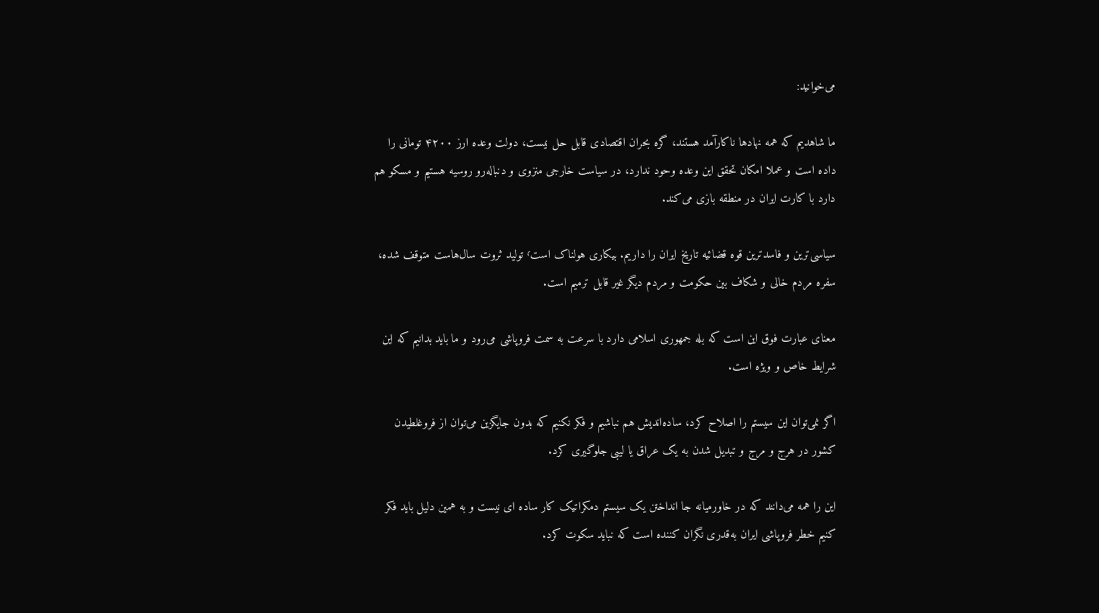می‌خوانید:

ما شاهدیم که همه نهادها ناکارآمد هستند، گره بحران اقتصادی قابل حل نیست، دولت وعده ارز ۴۲۰۰ تومانی را داده است و عملا امکان تحقق این وعده وحود ندارد، در سیاست خارجی منزوی و دنباله‌رو روسیه هستیم و مسکو هم دارد با کارت ایران در منطقه بازی می‌کند.

سیاسی‌ترین و فاسدترین قوه قضائیه تاریخ ایران را داریم. بیکاری هولناک است٬ تولید ثروت سال‌هاست متوقف شده، سفره مردم خالی و شکاف بین حکومت و مردم دیگر غیر قابل ترمیم است.

معنای عبارت فوق این است که بله جمهوری اسلامی دارد با سرعت به سمت فروپاشی می‌رود و ما باید بدانیم که این شرایط خاص و ویژه است.

اگر نمی‌توان این سیستم را اصلاح کرد، ساده‌اندیش هم نباشیم و فکر نکنیم که بدون جایگزین می‌توان از فروغلطیدن کشور در هرج و مرج و تبدیل شدن به یک عراق یا لیبی جلوگیری کرد.

این را همه می‌دانند که در خاورمیانه جا انداختن یک سیستم دمکراتیک کار ساده ای نیست و به همین دلیل باید فکر کنیم خطر فروپاشی ایران به‌قدری نگران کننده است که نباید سکوت کرد.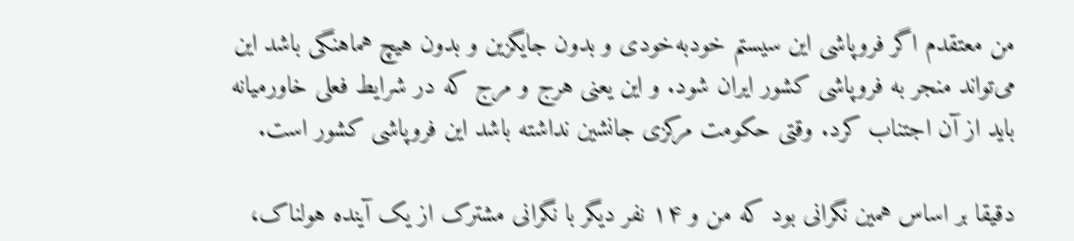من معتقدم اگر فروپاشی این سیستم خودبه‌خودی و بدون جایگزین و بدون هیچ هماهنگی باشد این می‌تواند منجر به فروپاشی کشور ایران شود. و این یعنی هرج و مرج که در شرایط فعلی خاورمیانه باید از آن اجتناب کرد. وقتی حکومت مرکزی جانشین نداشته باشد این فروپاشی کشور است.

دقیقا بر اساس همین نگرانی بود که من و ۱۴ نفر دیگر با نگرانی مشترک از یک آینده هولناک،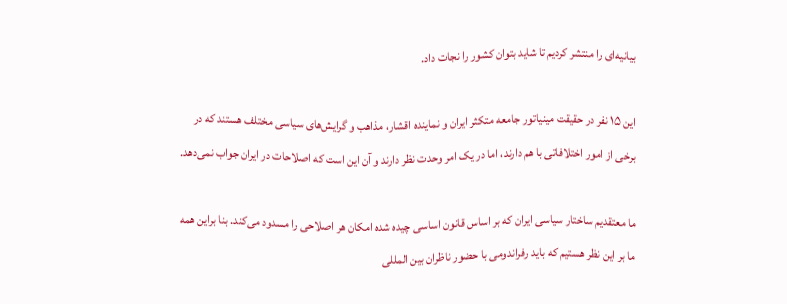بیانیه‌ای را منتشر کردیم تا شاید بتوان کشور را نجات داد.

این ۱۵ نفر در حقیقت مینیاتور جامعه متکثر ایران و نماینده اقشار، مذاهب و گرایش‌های سیاسی مختلف هستند که در برخی از امور اختلافاتی با هم دارند، اما در یک امر وحدت نظر دارند و آن این است که اصلاحات در ایران جواب نمی‌دهد.

ما معتقدیم ساختار سیاسی ایران که بر اساس قانون اساسی چیده شده امکان هر اصلاحی را مسدود می‌کند. بنا براین همه ما بر این نظر هستیم که باید رفراندومی با حضور ناظران بین المللی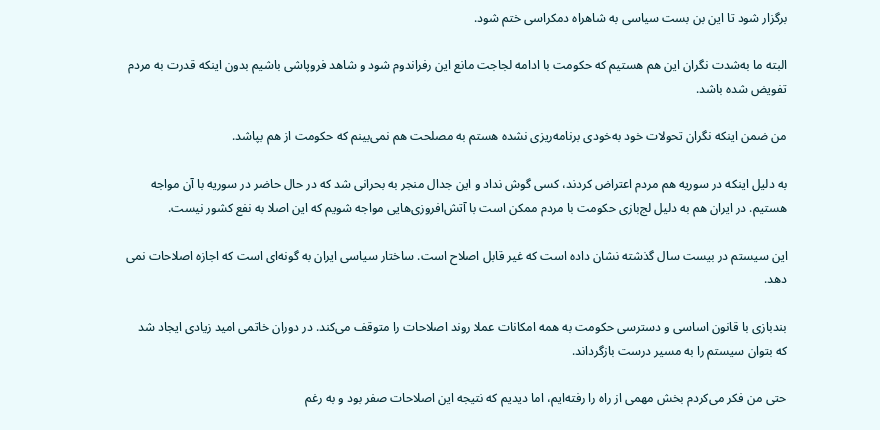برگزار شود تا این بن بست سیاسی به شاهراه دمکراسی ختم شود.

البته ما به‌شدت نگران این هم هستیم که حکومت با ادامه لجاجت مانع این رفراندوم شود و شاهد فروپاشی باشیم بدون اینکه قدرت به مردم تفویض شده باشد.

من ضمن اینکه نگران تحولات خود به‌خودی برنامه‌ریزی نشده هستم به مصلحت هم نمی‌بینم که حکومت از هم بپاشد.

به دلیل اینکه در سوریه هم مردم اعتراض کردند، کسی گوش نداد و این جدال منجر به بحرانی شد که در حال حاضر در سوریه با آن مواجه هستیم. در ایران هم به دلیل لج‌بازی حکومت با مردم ممکن است با آتش‌افروزی‌هایی مواجه شویم که این اصلا به نفع کشور نیست.

این سیستم در بیست سال گذشته نشان داده است که غیر قابل اصلاح است. ساختار سیاسی ایران به گونه‌ای است که اجازه اصلاحات نمی دهد.

بندبازی با قانون اساسی و دسترسی حکومت به همه امکانات عملا روند اصلاحات را متوقف می‌کند. در دوران خاتمی امید زیادی ایجاد شد که بتوان سیستم را به مسیر درست بازگرداند.

حتی من فکر می‌کردم بخش مهمی از راه را رفته‌ایم، اما دیدیم که نتیجه این اصلاحات صفر بود و به رغم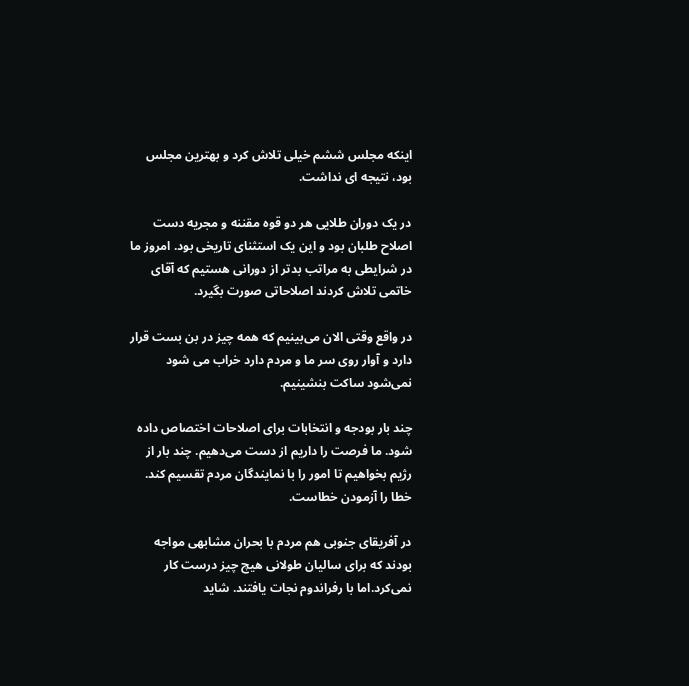اینکه مجلس ششم خیلی تلاش کرد و بهترین مجلس بود، نتیجه ای نداشت.

در یک دوران طلایی هر دو قوه مقننه و مجریه دست اصلاح طلبان بود و این یک استثنای تاریخی بود. امروز ما در شرایطی به مراتب بدتر از دورانی هستیم که آقای خاتمی تلاش کردند اصلاحاتی صورت بگیرد.

در واقع وقتی الان می‌بینیم که همه چیز در بن بست قرار دارد و آوار روی سر ما و مردم دارد خراب می شود نمی‌شود ساکت بنشینیم.

چند بار بودجه و انتخابات برای اصلاحات اختصاص داده شود. ما فرصت را داریم از دست می‌دهیم. چند بار از رژیم بخواهیم تا امور را با نمایندگان مردم تقسیم کند. خطا را آزمودن خطاست.

در آفریقای جنوبی هم مردم با بحران مشابهی مواجه بودند که برای سالیان طولانی هیچ چیز درست کار نمی‌کرد.اما با رفراندوم نجات یافتند. شاید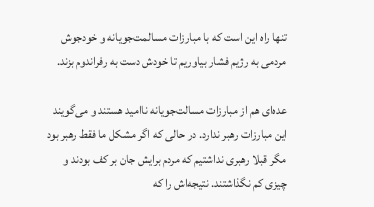تنها راه این است که با مبارزات مسالمت‌جویانه و خودجوش مردمی به رژیم فشار بیاوریم تا خودش دست به رفراندوم بزند.

عده‌ای هم از مبارزات مسالت‌جویانه ناامید هستند و می‌گویند این مبارزات رهبر ندارد. در حالی که اگر مشکل ما فقط رهبر بود مگر قبلا رهبری نداشتیم که مردم برایش جان بر کف بودند و چیزی کم نگذاشتند. نتیجه‌اش را که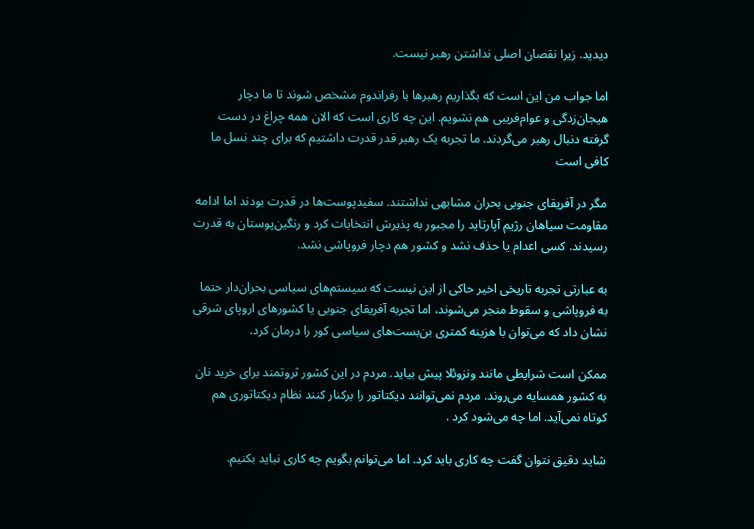دیدید. زیرا نقصان اصلی نداشتن رهبر نیست.

اما جواب من این است که بگذاریم رهبرها با رفراندوم مشخص شوند تا ما دچار هیجان‌زدگی و عوام‌فریبی هم نشویم. این چه کاری است که الان همه چراغ در دست گرفته دنبال رهبر می‌گردند. ما تجربه یک رهبر قدر قدرت داشتیم که برای چند نسل ما کافی است

مگر در آفریقای جنوبی بحران مشابهی نداشتند. سفیدپوست‌ها در قدرت بودند اما ادامه مقاومت سیاهان رژیم آپارتاید را مجبور به پذیرش انتخابات کرد و رنگین‌پوستان به قدرت رسیدند. کسی اعدام یا حذف نشد و کشور هم دچار فروپاشی نشد.

به عبارتی تجربه تاریخی اخیر حاکی از این نیست که سیستم‌های سیاسی بحران‌دار حتما به فروپاشی و سقوط منجر می‌شوند، اما تجربه آفریقای جنوبی یا کشورهای اروپای شرقی نشان داد که می‌توان با هزینه کمتری بن‌بست‌های سیاسی کور را درمان کرد.

ممکن است شرایطی مانند ونزوئلا پیش بیاید. مردم در این کشور ثروتمند برای خرید نان به کشور همسایه می‌روند. مردم نمی‌توانند دیکتاتور را برکنار کنند نظام دیکتاتوری هم کوتاه نمی‌آید. اما چه می‌شود کرد .

شاید دقیق نتوان گفت چه کاری باید کرد. اما می‌توانم بگویم چه کاری نباید بکنیم.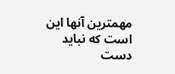مهمترین آنها این است که نباید دست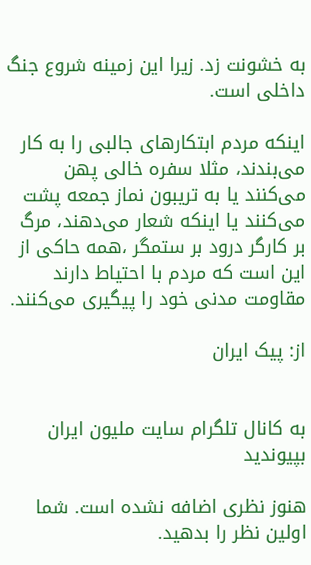به خشونت زد. زیرا این زمینه شروع جنگ داخلی است.

اینکه مردم ابتکارهای جالبی را به کار می‌بندند، مثلا سفره خالی پهن می‌کنند یا به تریبون نماز جمعه پشت می‌کنند یا اینکه شعار می‌دهند، مرگ بر کارگر درود بر ستمگر ،همه حاکی از این است که مردم با احتیاط دارند مقاومت مدنی خود را پیگیری می‌کنند.

از: پیک ایران


به کانال تلگرام سایت ملیون ایران بپیوندید

هنوز نظری اضافه نشده است. شما اولین نظر را بدهید.